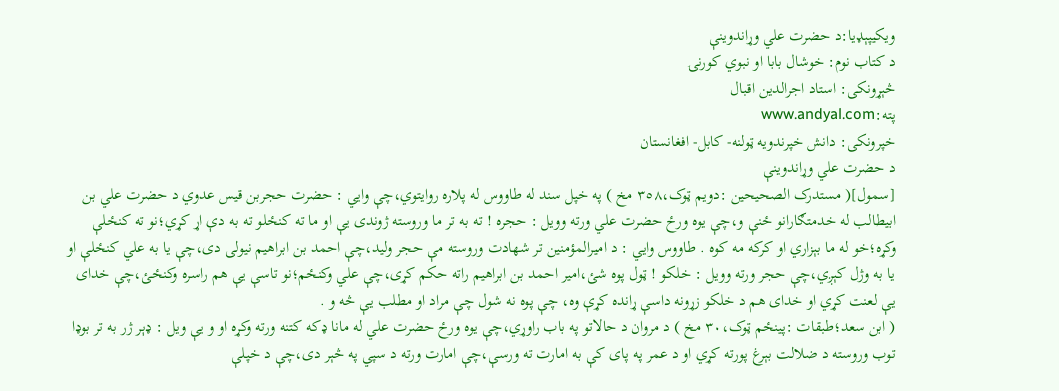ويکيپېډيا:د حضرت علي وړاندوينې
د کتاب نوم: خوشال بابا او نبوي کورنۍ
څېړونکی: استاد اجرالدین اقبال
پته:www.andyal.com
خپرونکی: دانش خپرندویه ټولنه- کابل- افغانستان
د حضرت علي وړاندوينې
[سمول]( مستدرک الصحيحين :دويم ټوک،٣٥٨ مخ ) په خپل سند له طاووس له پلاره روايتوي،چې وايي : حضرت حجربن قيس عدوي د حضرت علي بن ابيطالب له خدمتګارانو ځنې و،چې يوه ورځ حضرت علي ورته وويل : حجره ! ته به تر ما وروسته ژوندى يې او ما ته کنځلو ته به دې اړ کړي؛نو ته کنځلې وکړه؛خو له ما بېزاري او کرکه مه کوه . طاووس وايي : د اميرالمؤمنين تر شهادت وروسته مې حجر وليد،چې احمد بن ابراهيم نيولى دى،چې يا به علي کنځلې او يا به وژل کېږي،چې حجر ورته وويل : خلکو ! ټول پوه شئ،امير احمد بن ابراهيم راته حکم کړى،چې علي وکنځم؛نو تاسې یې هم راسره وکنځئ،چې خداى يې لعنت کړي او خداى هم د خلکو زړونه داسې ړانده کړې وه، چې پوه نه شول چې مراد او مطلب يې څه و .
( ابن سعد؛طبقات :پينځم ټوک،٣٠ مخ ) د مروان د حالاتو په باب راوړي،چې يوه ورځ حضرت علي له مانا ډکه کتنه ورته وکړه او و يې ويل : ډېر ژر به تر بوډا توب وروسته د ضلالت بېرغ پورته کړي او د عمر په پاى کې به امارت ته ورسې،چې امارت ورته د سپي په څېر دى،چې د خپلې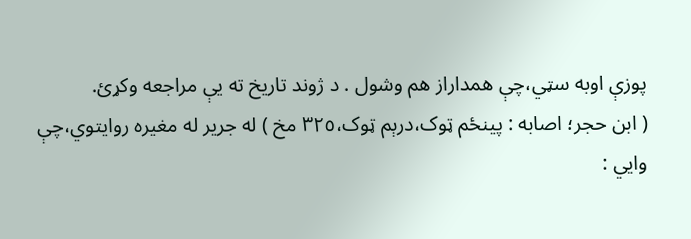پوزې اوبه سټي،چې همداراز هم وشول . د ژوند تاريخ ته يې مراجعه وکړئ.
( ابن حجر؛ اصابه : پينځم ټوک،درېم ټوک،٣٢٥ مخ ) له جرير له مغيره روايتوي،چې وايي :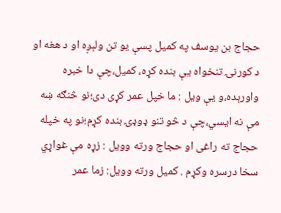حجاج بن يوسف په کميل پسې يو تن ولېږه او د هغه او د کورنۍ تنخواه يې بنده کړه، کميل،چې دا خبره واورېده،و يې ويل : ما خپل عمر کړى دى؛نو څنګه ښه مې نه ايسي،چې د څو تنو ډوډۍ بنده کړم؛نو په خپله حجاج ته راغى او حجاج ورته وويل : زړه مې غواړي سخا درسره وکړم . کميل ورته وويل: زما عمر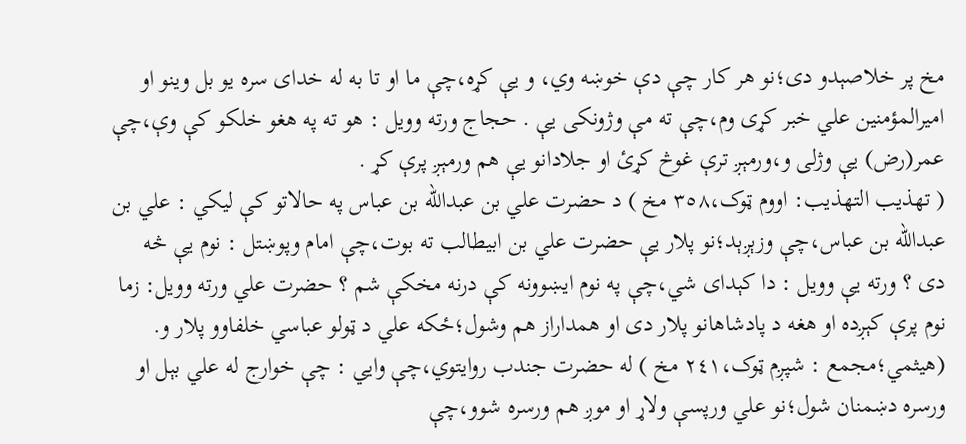مخ پر خلاصېدو دى؛نو هر کار چې دې خوښه وي، و يې کړه،چې ما او تا به له خداى سره يو بل وینو او اميرالمؤمنين علي خبر کړى وم،چې ته مې وژونکى يې . حجاج ورته وويل : هو ته په هغو خلکو کې وې،چې عمر(رض) يې وژلى و،ورمېږ ترې غوڅ کړئ او جلادانو يې هم ورمېږ پرې کړ .
( تهذيب التهذيب: اووم ټوک،٣٥٨ مخ ) د حضرت علي بن عبدالله بن عباس په حالاتو کې ليکي : علي بن عبدالله بن عباس،چې وزېږېد؛نو پلار يې حضرت علي بن ابيطالب ته بوت،چې امام وپوښتل : نوم يې څه دى ؟ ورته يې وويل : دا کېداى شي،چې په نوم ايښوونه کې درنه مخکې شم ؟ حضرت علي ورته وويل: زما نوم پرې کېږده او هغه د پادشاهانو پلار دى او همداراز هم وشول؛ځکه علي د ټولو عباسي خلفاوو پلار و.
(هيثمي؛مجمع : شپږم ټوک،٢٤١ مخ ) له حضرت جندب روايتوي،چې وايي : چې خوارج له علي بېل او ورسره دښمنان شول؛نو علي ورپسې ولاړ او موږ هم ورسره شوو،چې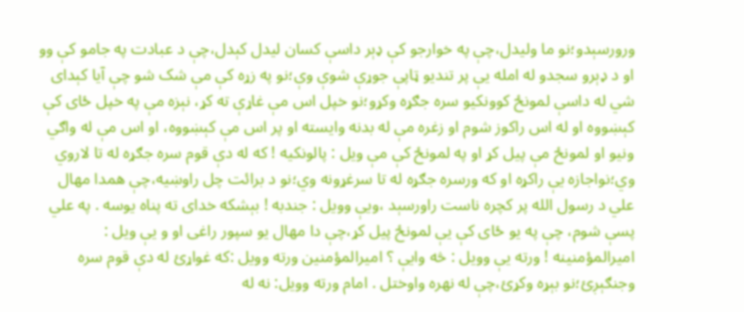ورورسېدو؛نو ما وليدل،چې په خوارجو کې ډېر داسې کسان ليدل کېدل،چې د عبادت په جامو کې وو او د ډېرو سجدو له امله يې پر تنديو ټاپې جوړې شوې وې؛نو په زړه کې مې شک شو چې آيا کېداى شي له داسې لمونځ کوونکيو سره جګړه وکړو؛نو خپل اس مې غاړې ته کړ، نېزه مې په خپل ځاى کې کېښووه او له اس راکوز شوم او زغره مې له بدنه وايسته او پر اس مې کېښووه، او اس مې له واګي ونيو او لمونځ مې پيل کړ او په لمونځ کې مې ويل : پالونکيه ! که له دې قوم سره جګړه له تا لاروي وي؛نواجازه يې راکړه او که ورسره جګړه له تا سرغړونه وي؛نو د برائت چل راوښيه،چې همدا مهال علي د رسول الله پر کچره ناست راورسېد ،ويې وويل : جندبه ! بېشکه خداى ته پناه يوسه . په علي پسې شوم، چې په يو ځاى کې يې لمونځ پيل کړ،چې دا مهال يو سپور راغى او و يې ويل : اميرالمؤمنينه ! ورته يې وويل : څه وايې ؟ اميرالمؤمنين ورته وويل :که غواړئ له دې قوم سره وجنګېږئ؛نو بېړه وکړئ،چې له نهره واوختل . امام ورته وويل: نه له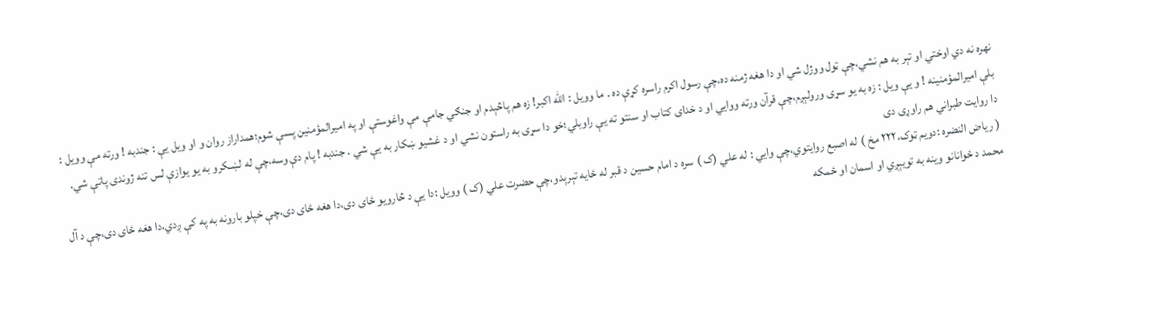نهره نه دي اوختي او تېر به هم نشي،چې ټول ووژل شي او دا هغه ژمنه ده،چې رسول اکرم راسره کړې ده . ما وويل : الله اکبر! زه هم پاڅېدم او جنګي جامې مې واغوستې او په اميرالمؤمنين پسې شوم؛همداراز روان و او ويل يې : جندبه ! ورته مې وويل : بلې اميرالمؤمنينه ! و يې ويل : زه به يو سړى ورولېږم،چې قرآن ورته ووايي او د خداى کتاب او سنتو ته يې راوبلي؛خو دا سړى به راستون نشي او د غشيو ښکار به يې شي . جندبه ! پام دې وسه،چې له لښـکرو به يو يوازې لس تنه ژوندى پاتې شي.
دا روايت طبراني هم راوړى دى
( رياض النضره :دويم ټوک،٢٢٢ مخ ) له اصبع روايتوي،چې وايي : له علي (ک ) سره د امام حسين د قبر له ځايه تېرېدو،چې حضرت علي (ک ) وويل :دا يې د څارويو ځاى دى،دا هغه ځاى دى،چې خپلو بارونه به په کې ږدي،دا هغه ځاى دى،چې د آل محمد د ځوانانو وينه به تويېږي او اسمان او ځمکه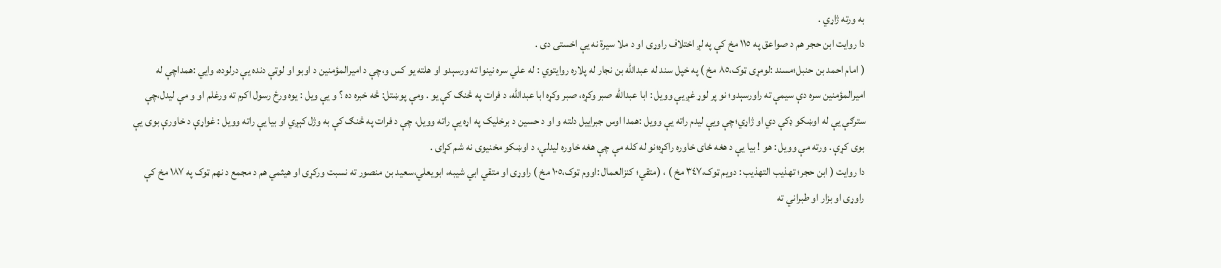به ورته ژاړي .
دا روايت ابن حجر هم د صواعق په ١١٥ مخ کې په لږ اختلاف راوړى او د ملا سيرة نه يې اخستى دى .
( امام احمد بن حنبل؛مسند :لومړى ټوک،٨٥ مخ ) په خپل سند له عبدالله بن نجار له پلاره روايتوي : له علي سره نينوا ته ورسېدو او هلته يو کس و،چې د اميرالمؤمنين د اوبو او لوټې دنده يې درلوده، وايي :همداچې له اميرالمؤمنين سره دې سيمې ته راورسېدو؛ نو پر لوړ غږ يې وويل : ابا عبدالله صبر وکړه، صبر وکړه ابا عبدالله، د فرات په څنګ کې يو . ومې پوښتل: څه خبره ده ؟ و يې ويل : يوه ورځ رسول اکرم ته ورغلم او و مې ليدل،چې سترګې يې له اوښکو ډکې دي او ژاړي؛چې ویې ليدم راته يې وويل :همدا اوس جبراييل دلته و او د حسين د برخليک په اړه يې راته وويل، چې د فرات په څنګ کې به وژل کېږي او بيا يې راته وويل : غواړې د خاورې بوى يې بوى کړې . ورته مې وويل : هو ! بيا يې د هغه ځاى خاوره راکړه؛نو له کله مې چې هغه خاوره ليدلې، د اوښکو مخنيوى نه شم کړاى .
دا روايت ( ابن حجر؛ تهذيب التهذيب : دويم ټوک،٣٤٧ مخ ) ، (متقي؛ کنزالعمال :اووم ټوک،١٠٥ مخ ) راوړى او متقي ابي شيبه، ابويعلي،سعيد بن منصور ته نسبت ورکړى او هيثمي هم د مجمع د نهم ټوک په ١٨٧ مخ کې راوړى او بزار او طبراني ته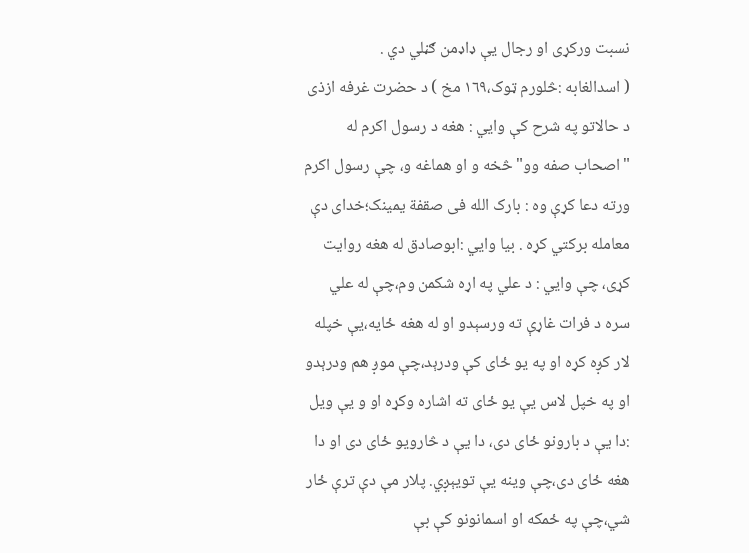نسبت ورکړى او رجال يې ډاډمن ګڼلي دي .
( اسدالغابه :څلورم ټوک،١٦٩ مخ ) د حضرت غرفه ازذى د حالاتو په شرح کې وايي : هغه د رسول اکرم له "اصحاب صفه وو" څخه و او هماغه و، چې رسول اکرم ورته دعا کړې وه : بارک الله فى صقفة يمينک؛خداى دې معامله برکتي کړه . بيا وايي :ابوصادق له هغه روايت کړى، چې وايي : د علي په اړه شکمن وم،چې له علي سره د فرات غاړې ته ورسېدو او له هغه ځايه،يې خپله لار کږه کړه او په يو ځاى کې ودرېد،چې موږ هم ودرېدو او په خپل لاس يې يو ځاى ته اشاره وکړه او و يې ويل :دا يې د بارونو ځاى دى، دا يې د څارويو ځاى دى او دا هغه ځاى دى،چې وينه يې تويېږي. پلار مې دې ترې ځار شي،چې په ځمکه او اسمانونو کې بې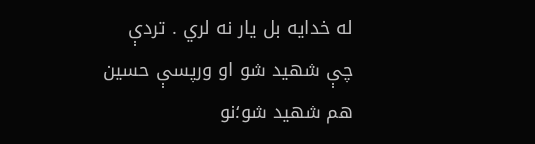له خدايه بل يار نه لري . تردې چې شهيد شو او ورپسې حسين هم شهيد شو؛نو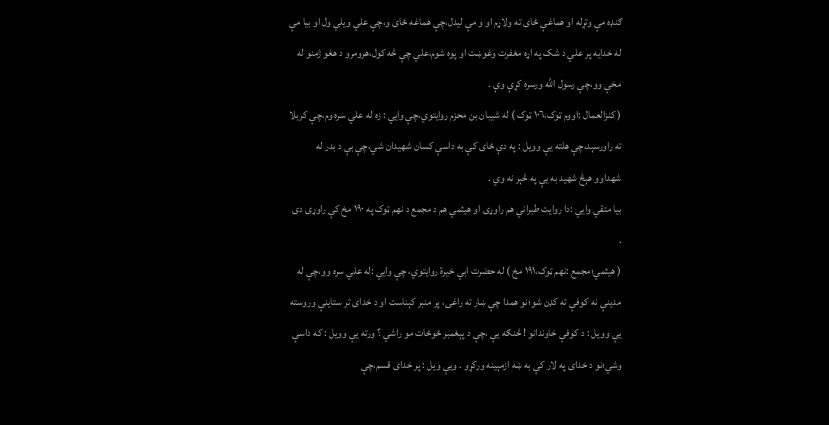ګنډه مې وتړله او هماغې ځاى ته ولاړم او و مې ليدل،چې هماغه ځاى و،چې علي ويلي ول او بيا مې له خدايه پر علي د شک په اړه مغفرت وغوښت او پوه شوم،علي چې څه کول،هرومرو د هغو ژمنو له مخې وو،چې رسول الله ورسره کړې وې .
( کنزالعمال :اووم ټوک،١٠٦ ټوک ) له شيبان بن محزم روايتوي،چې وايي : زه له علي سره وم،چې کربلا ته راورسېد،چې هلته يې وويل : په دې ځاى کې به داسې کسان شهيدان شي،چې بې د بدر له شهداوو هېڅ شهيد به يې په څېر نه وي .
بيا متقي وايي :دا روايت طبراني هم راوړى او هيثمي هم د مجمع د نهم ټوک په ١٩٠ مخ کې راوړى دى .
( هيثمي؛مجمع :نهم ټوک،١٩١ مخ ) له حضرت ابي خيرة روايتوي، چې وايي :له علي سره وو،چې له مدينې نه کوفې ته کډن شو؛نو همدا چې ښار ته راغى، پر منبر کېناست او د خداى تر ستاينې وروسته يې وويل : د کوفې خاوندانو ! څنګه يې ،چې د پېغمبر ځوځات مو راشي ؟ ورته یې وويل : که داسې وشي؛نو د خداى په لار کې به ښه ازمېينه ورکړو . ويې ويل : پر خداى قسم،چې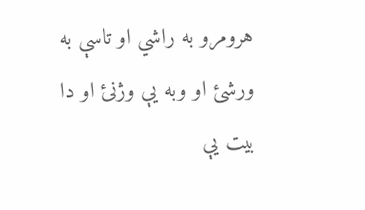هرومرو به راشي او تاسې به ورشئ او وبه يې وژنئ او دا بيت یې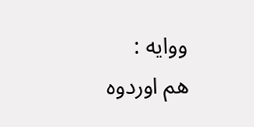ووايه :
هم اوردوه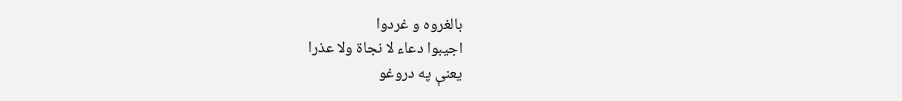بالغروه و غردوا
اجيبوا دعاء لا نجاة ولا عذرا
يعنې په دروغو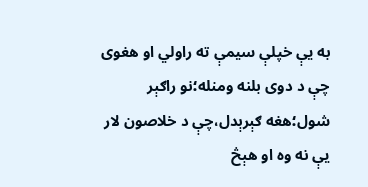به يې خپلې سيمې ته راولي او هغوى چې د دوى بلنه ومنله؛نو راګېر شول؛هغه ګېرېدل،چې د خلاصون لار يې نه وه او هېڅ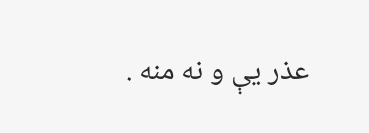عذر يې و نه منه .